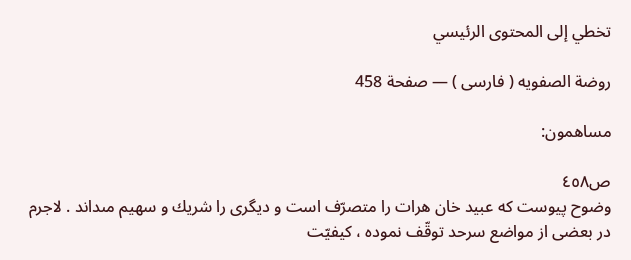تخطي إلى المحتوى الرئيسي

روضة الصفويه ( فارسى ) — صفحة 458

مساهمون:

ص٤٥٨
وضوح پيوست كه عبيد خان هرات را متصرّف است و ديگرى را شريك و سهيم مىداند . لاجرم در بعضى از مواضع سرحد توقّف نموده ، كيفيّت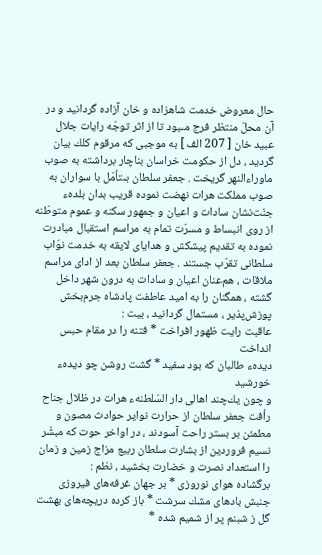حال معروض خدمت شاهزاده و خان آزاده گردانيد و در آن محلّ منتظر فرج مىبود تا از اثر توجّه رايات جلال عبيد خان [ 207 الف ] به موجبى كه مرقوم كلك بيان گرديد ، دل از حكومت خراسان بناچار برداشته به صوب ماوراءالنهر گريخت . جعفر سلطان بىتأمّل با سواران به صوب مملكت هرات نهضت نموده قريب بدان بلدهء جنّت‌نشان سادات و اعيان و جمهور سكنه و عموم متوطّنه از روى انبساط و مسرّت تمام به مراسم استقبال مبادرت نموده به تقديم پيشكش و هداياى لايقه به خدمت نوّاب سلطانى تقرّب جستند . جعفر سلطان بعد از اداى مراسم ملاقات ، هم‌عنان اعيان و سادات به درون شهر داخل گشته ، همگنان را به اميد عاطفت پادشاه جرم‌بخش پوزش‌پذير ، مستمال گردانيد ، بيت :
عاقبت رايت ظهور افراخت * فتنه را در مقام حبس انداخت
ديدهء طالبان كه بود سفيد * گشت روشن چو ديدهء خورشيد
و چون يك‌چند اهالى دار السّلطنهء هرات در ظلال جناح رأفت جعفر سلطان از حرارت نواير حوادث مصون و مطمئن بر بستر راحت آسودند ، در اواخر حوت كه مبشّر نسيم فروردين از بشارت سلطان ربيع مزاج زمين و زمان را استعداد نصرت و خضارت بخشيد ، نظم :
برگشاده هواى نوروزى * بر جهان غرفه‌هاى فيروزى
جنبش بادهاى مشك سرشت * باز كرده دريچه‌هاى بهشت
گل ز شبنم پر از شميم شده *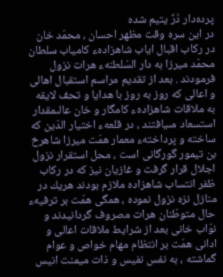پرده‌دار دُرِّ يتيم شده
در اين سره وقت مظهر احسان ، محمّد خان در ركاب اقبال اياب شاهزادهء كامياب سلطان محمّد ميرزا به دار السّلطنهء هرات نزول فرمودند . بعد از تقديم مراسم استقبال اهالى و اعالى كه روز به روز با هدايا و تحف لايقه به ملاقات شاهزادهء كامگار و خان عالىمقدار استسعاد مىيافتند ، در قلعهء اختيار الدّين كه ساخته و پرداختهء معمار همّت ميرزا شاهرخ بن تيمور گورگانى است ، محل استقرار نزول اجلال قرار گرفت و غازيان نيز كه در ركاب ظفر انتساب شاهزاده ملازم بودند هريك در منازل نزه نزول نموده ، همگى همّت بر ترفيهء حال متوطّنان هرات مصروف گردانيدند و نوّاب خانى بعد از شرايط ملاقات اعالى و ادانى همّت بر انتظام مهام خواص و عوام گماشته ، به نفس نفيس و ذات ميمنت انيس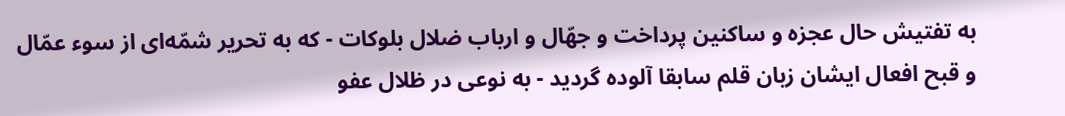به تفتيش حال عجزه و ساكنين پرداخت و جهّال و ارباب ضلال بلوكات - كه به تحرير شمّه‌اى از سوء عمّال و قبح افعال ايشان زبان قلم سابقا آلوده گرديد - به نوعى در ظلال عفو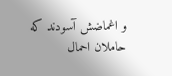و اغماضش آسودند كه حاملان احمال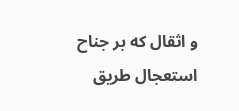و اثقال كه بر جناح استعجال طريق